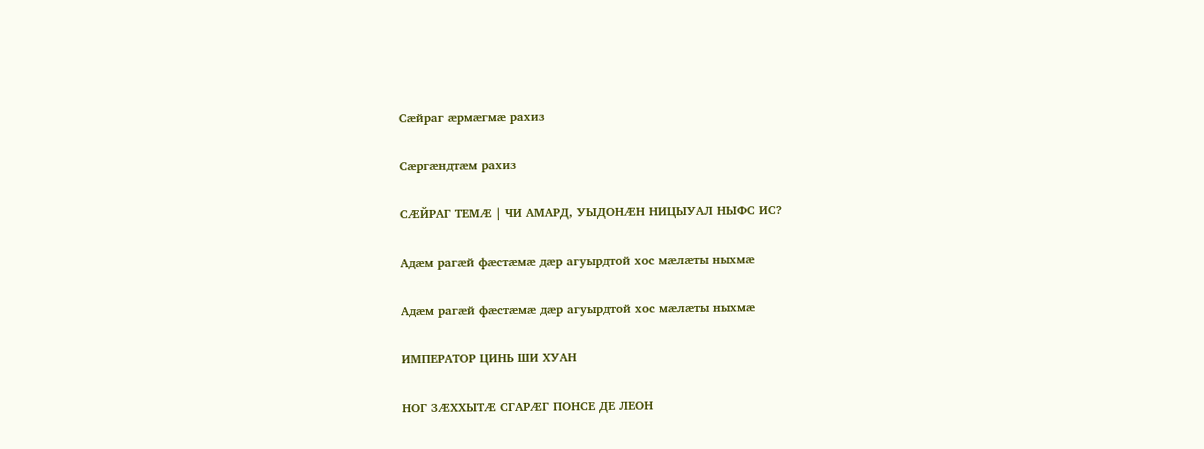Сӕйраг ӕрмӕгмӕ рахиз

Сӕргӕндтӕм рахиз

СӔЙРАГ ТЕМӔ | ЧИ АМАРД, УЫДОНӔН НИЦЫУАЛ НЫФС ИС?

Адӕм рагӕй фӕстӕмӕ дӕр агуырдтой хос мӕлӕты ныхмӕ

Адӕм рагӕй фӕстӕмӕ дӕр агуырдтой хос мӕлӕты ныхмӕ

ИМПЕРАТОР ЦИНЬ ШИ ХУАН

НОГ ЗӔХХЫТӔ СГАРӔГ ПОНСЕ ДЕ ЛЕОН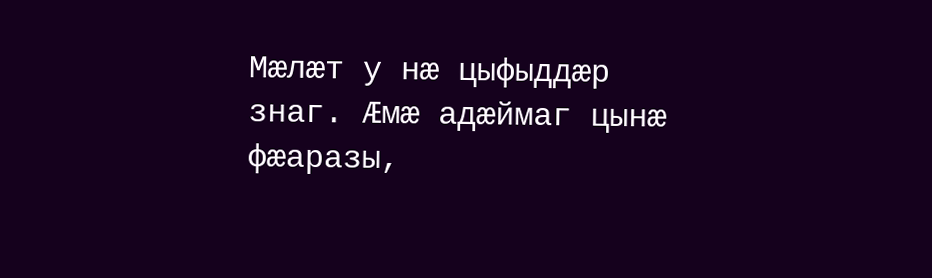Мӕлӕт у нӕ цыфыддӕр знаг. Ӕмӕ адӕймаг цынӕ фӕаразы,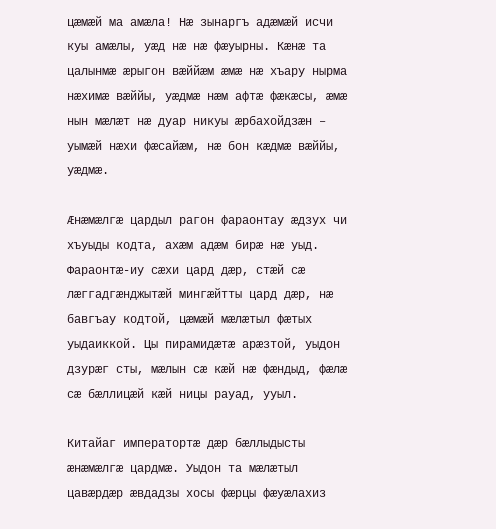цӕмӕй ма амӕла! Нӕ зынаргъ адӕмӕй исчи куы амӕлы, уӕд нӕ нӕ фӕуырны. Кӕнӕ та цалынмӕ ӕрыгон вӕййӕм ӕмӕ нӕ хъару нырма нӕхимӕ вӕййы, уӕдмӕ нӕм афтӕ фӕкӕсы, ӕмӕ нын мӕлӕт нӕ дуар никуы ӕрбахойдзӕн – уымӕй нӕхи фӕсайӕм, нӕ бон кӕдмӕ вӕййы, уӕдмӕ.

Ӕнӕмӕлгӕ цардыл рагон фараонтау ӕдзух чи хъуыды кодта, ахӕм адӕм бирӕ нӕ уыд. Фараонтӕ-иу сӕхи цард дӕр, стӕй сӕ лӕггадгӕнджытӕй мингӕйтты цард дӕр, нӕ бавгъау кодтой, цӕмӕй мӕлӕтыл фӕтых уыдаиккой. Цы пирамидӕтӕ арӕзтой, уыдон дзурӕг сты, мӕлын сӕ кӕй нӕ фӕндыд, фӕлӕ сӕ бӕллицӕй кӕй ницы рауад, ууыл.

Китайаг императортӕ дӕр бӕллыдысты ӕнӕмӕлгӕ цардмӕ. Уыдон та мӕлӕтыл цавӕрдӕр ӕвдадзы хосы фӕрцы фӕуӕлахиз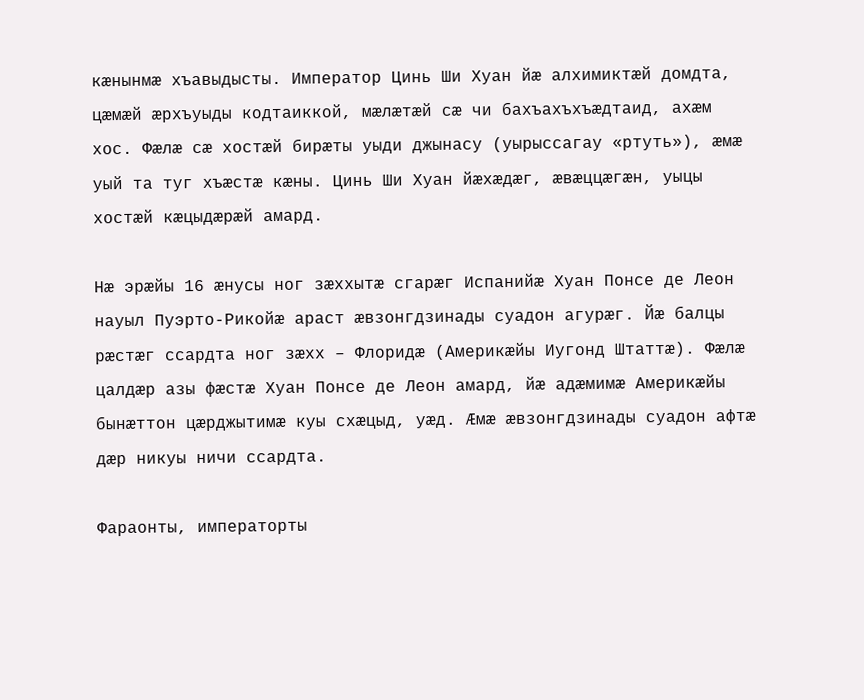кӕнынмӕ хъавыдысты. Император Цинь Ши Хуан йӕ алхимиктӕй домдта, цӕмӕй ӕрхъуыды кодтаиккой, мӕлӕтӕй сӕ чи бахъахъхъӕдтаид, ахӕм хос. Фӕлӕ сӕ хостӕй бирӕты уыди джынасу (уырыссагау «ртуть»), ӕмӕ уый та туг хъӕстӕ кӕны. Цинь Ши Хуан йӕхӕдӕг, ӕвӕццӕгӕн, уыцы хостӕй кӕцыдӕрӕй амард.

Нӕ эрӕйы 16 ӕнусы ног зӕххытӕ сгарӕг Испанийӕ Хуан Понсе де Леон науыл Пуэрто-Рикойӕ араст ӕвзонгдзинады суадон агурӕг. Йӕ балцы рӕстӕг ссардта ног зӕхх – Флоридӕ (Америкӕйы Иугонд Штаттӕ). Фӕлӕ цалдӕр азы фӕстӕ Хуан Понсе де Леон амард, йӕ адӕмимӕ Америкӕйы бынӕттон цӕрджытимӕ куы схӕцыд, уӕд. Ӕмӕ ӕвзонгдзинады суадон афтӕ дӕр никуы ничи ссардта.

Фараонты, императорты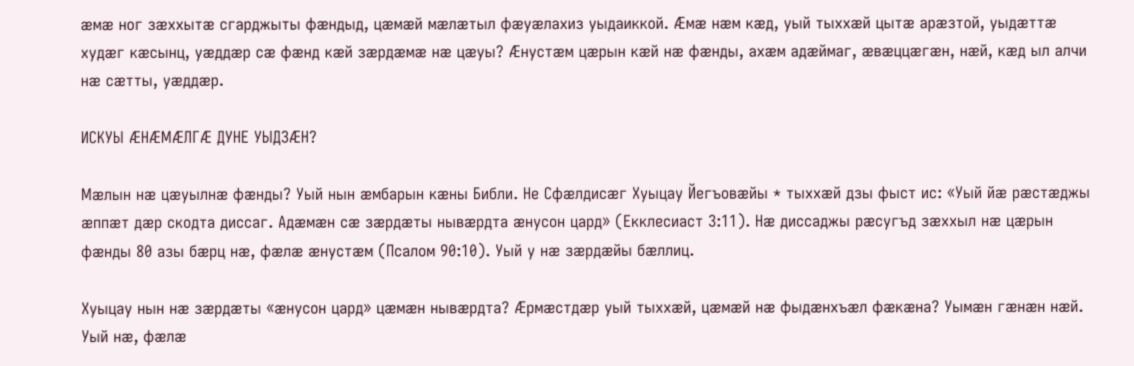ӕмӕ ног зӕххытӕ сгарджыты фӕндыд, цӕмӕй мӕлӕтыл фӕуӕлахиз уыдаиккой. Ӕмӕ нӕм кӕд, уый тыххӕй цытӕ арӕзтой, уыдӕттӕ худӕг кӕсынц, уӕддӕр сӕ фӕнд кӕй зӕрдӕмӕ нӕ цӕуы? Ӕнустӕм цӕрын кӕй нӕ фӕнды, ахӕм адӕймаг, ӕвӕццӕгӕн, нӕй, кӕд ыл алчи нӕ сӕтты, уӕддӕр.

ИСКУЫ ӔНӔМӔЛГӔ ДУНЕ УЫДЗӔН?

Мӕлын нӕ цӕуылнӕ фӕнды? Уый нын ӕмбарын кӕны Библи. Не Сфӕлдисӕг Хуыцау Йегъовӕйы * тыххӕй дзы фыст ис: «Уый йӕ рӕстӕджы ӕппӕт дӕр скодта диссаг. Адӕмӕн сӕ зӕрдӕты нывӕрдта ӕнусон цард» (Екклесиаст 3:11). Нӕ диссаджы рӕсугъд зӕххыл нӕ цӕрын фӕнды 80 азы бӕрц нӕ, фӕлӕ ӕнустӕм (Псалом 90:10). Уый у нӕ зӕрдӕйы бӕллиц.

Хуыцау нын нӕ зӕрдӕты «ӕнусон цард» цӕмӕн нывӕрдта? Ӕрмӕстдӕр уый тыххӕй, цӕмӕй нӕ фыдӕнхъӕл фӕкӕна? Уымӕн гӕнӕн нӕй. Уый нӕ, фӕлӕ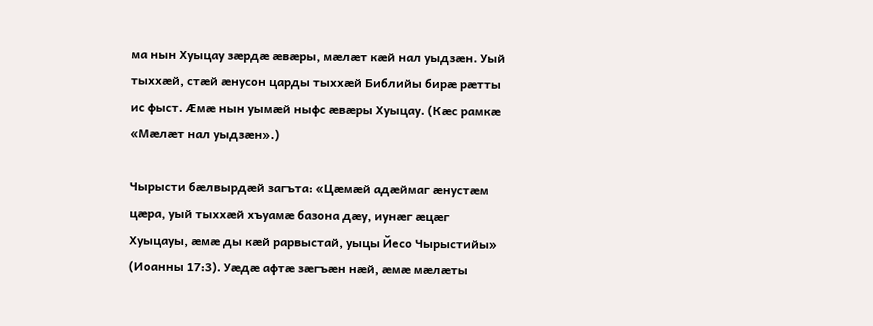ма нын Хуыцау зӕрдӕ ӕвӕры, мӕлӕт кӕй нал уыдзӕн. Уый тыххӕй, стӕй ӕнусон царды тыххӕй Библийы бирӕ рӕтты ис фыст. Ӕмӕ нын уымӕй ныфс ӕвӕры Хуыцау. (Кӕс рамкӕ  «Мӕлӕт нал уыдзӕн».)

Чырысти бӕлвырдӕй загъта: «Цӕмӕй адӕймаг ӕнустӕм цӕра, уый тыххӕй хъуамӕ базона дӕу, иунӕг ӕцӕг Хуыцауы, ӕмӕ ды кӕй рарвыстай, уыцы Йесо Чырыстийы» (Иоанны 17:3). Уӕдӕ афтӕ зӕгъӕн нӕй, ӕмӕ мӕлӕты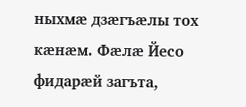ныхмӕ дзӕгъӕлы тох кӕнӕм. Фӕлӕ Йесо фидарӕй загъта,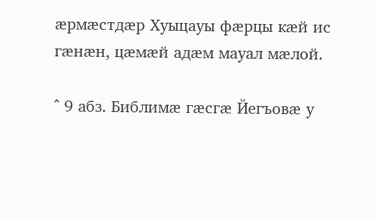ӕрмӕстдӕр Хуыцауы фӕрцы кӕй ис гӕнӕн, цӕмӕй адӕм мауал мӕлой.

^ 9 абз. Библимӕ гӕсгӕ Йегъовӕ у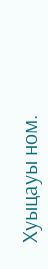Хуыцауы ном.